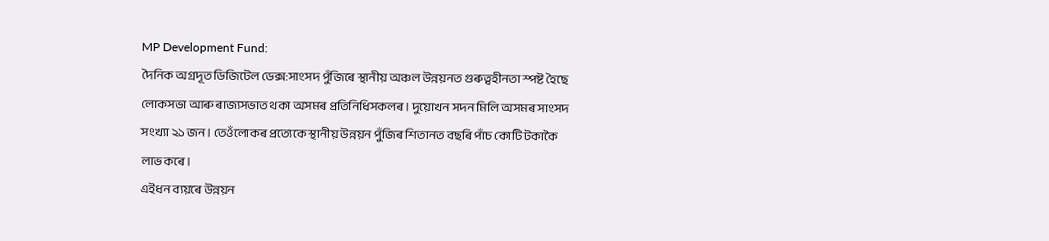MP Development Fund:
দৈনিক অগ্ৰদূত ডিজিটেল ডেক্স:সাংসদ পুঁজিৰে স্থানীয় অঞ্চল উন্নয়নত গুৰুত্বহীনতা স্পষ্ট হৈছে লোকসভা আৰু ৰাজ্যসভাত থকা অসমৰ প্রতিনিধিসকলৰ। দুয়োখন সদন মিলি অসমৰ সাংসদ সংখ্যা ২১ জন। তেওঁলোকৰ প্রত্যেকে স্থানীয় উন্নয়ন পুঁজিৰ শিতানত বছৰি পাঁচ কোটি টকাকৈ লাভ কৰে।
এইধন ব্যয়ৰে উন্নয়ন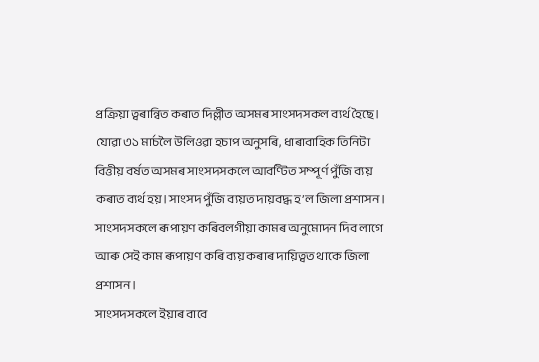প্রক্রিয়া ত্বৰান্বিত কৰাত দিল্লীত অসমৰ সাংসদসকল ব্যর্থ হৈছে। যোৱা ৩১ মার্চলৈ উলিওৱা হচাপ অনুসৰি, ধাৰাবাহিক তিনিটা বিত্তীয় বৰ্ষত অসমৰ সাংসদসকলে আবণ্টিত সম্পূর্ণ পুঁজি ব্যয় কৰাত ব্যর্থ হয়। সাংসদ পুঁজি ব্যয়ত দায়বদ্ধ হ’ল জিলা প্রশাসন। সাংসদসকলে ৰূপায়ণ কৰিবলগীয়া কামৰ অনুমোদন দিব লাগে আৰু সেই কাম ৰূপায়ণ কৰি ব্যয় কৰাৰ দায়িত্বত থাকে জিলা প্রশাসন।
সাংসদসকলে ইয়াৰ বাবে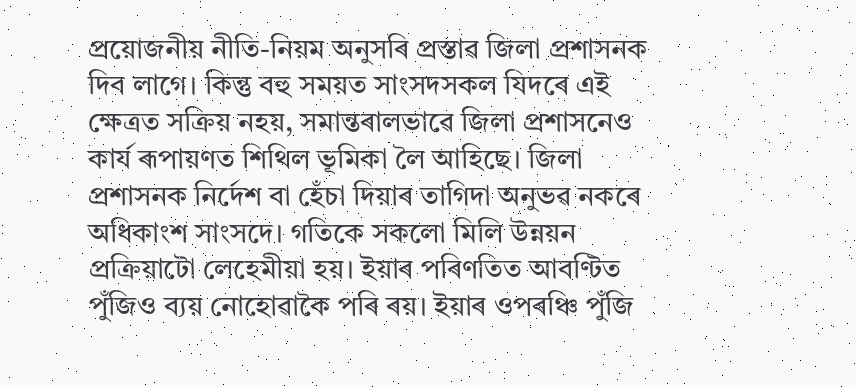প্রয়োজনীয় নীতি-নিয়ম অনুসৰি প্ৰস্তাৱ জিলা প্ৰশাসনক দিব লাগে। কিন্তু বহু সময়ত সাংসদসকল যিদৰে এই ক্ষেত্ৰত সক্রিয় নহয়, সমান্তৰালভাৱে জিলা প্রশাসনেও কাৰ্য ৰূপায়ণত শিথিল ভূমিকা লৈ আহিছে। জিলা প্রশাসনক নির্দেশ বা হেঁচা দিয়াৰ তাগিদা অনুভৱ নকৰে অধিকাংশ সাংসদে। গতিকে সকলো মিলি উন্নয়ন প্রক্রিয়াটো লেহেমীয়া হয়। ইয়াৰ পৰিণতিত আবণ্টিত পুঁজিও ব্যয় নোহোৱাকৈ পৰি ৰয়। ইয়াৰ ওপৰঞ্চি পুঁজি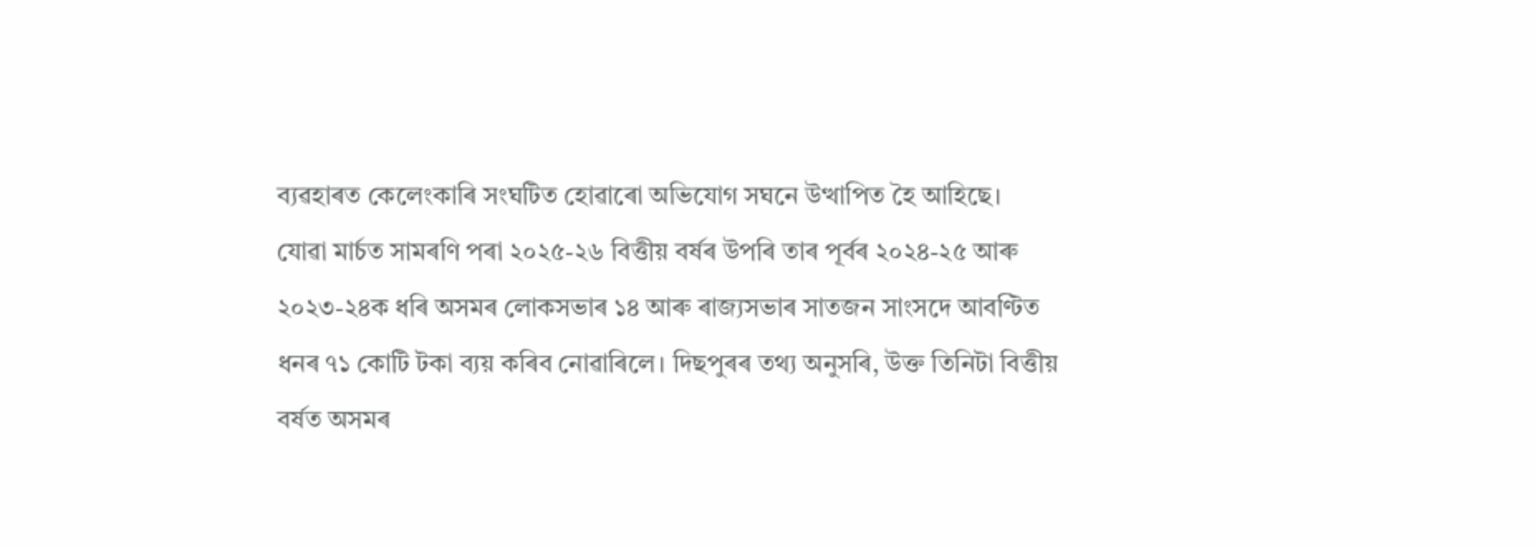ব্যৱহাৰত কেলেংকাৰি সংঘটিত হোৱাৰো অভিযোগ সঘনে উত্থাপিত হৈ আহিছে।
যোৱা মাৰ্চত সামৰণি পৰা ২০২৫-২৬ বিত্তীয় বৰ্ষৰ উপৰি তাৰ পূৰ্বৰ ২০২৪-২৫ আৰু ২০২৩-২৪ক ধৰি অসমৰ লোকসভাৰ ১৪ আৰু ৰাজ্যসভাৰ সাতজন সাংসদে আবণ্টিত ধনৰ ৭১ কোটি টকা ব্যয় কৰিব নোৱাৰিলে। দিছপুৰৰ তথ্য অনুসৰি, উক্ত তিনিটা বিত্তীয় বৰ্ষত অসমৰ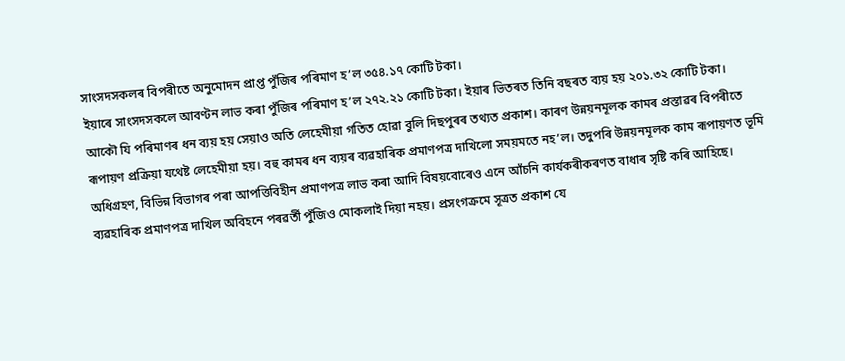সাংসদসকলৰ বিপৰীতে অনুমোদন প্রাপ্ত পুঁজিৰ পৰিমাণ হ’ল ৩৫৪.১৭ কোটি টকা।
ইয়াৰে সাংসদসকলে আবণ্টন লাভ কৰা পুঁজিৰ পৰিমাণ হ’ল ২৭২.২১ কোটি টকা। ইয়াৰ ভিতৰত তিনি বছৰত ব্যয় হয় ২০১.৩২ কোটি টকা। আকৌ যি পৰিমাণৰ ধন ব্যয় হয় সেয়াও অতি লেহেমীয়া গতিত হোৱা বুলি দিছপুৰৰ তথ্যত প্রকাশ। কাৰণ উন্নয়নমূলক কামৰ প্ৰস্তাৱৰ বিপৰীতে ৰূপায়ণ প্রক্রিয়া যথেষ্ট লেহেমীয়া হয়। বহু কামৰ ধন ব্যয়ৰ ব্যৱহাৰিক প্ৰমাণপত্ৰ দাখিলো সময়মতে নহ’ল। তদুপৰি উন্নয়নমূলক কাম ৰূপায়ণত ভূমি অধিগ্রহণ, বিভিন্ন বিভাগৰ পৰা আপত্তিবিহীন প্রমাণপত্ৰ লাভ কৰা আদি বিষয়বোৰেও এনে আঁচনি কাৰ্যকৰীকৰণত বাধাৰ সৃষ্টি কৰি আহিছে।
ব্যৱহাৰিক প্রমাণপত্র দাখিল অবিহনে পৰৱৰ্তী পুঁজিও মোকলাই দিয়া নহয়। প্রসংগক্রমে সূত্রত প্রকাশ যে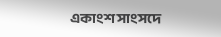একাংশ সাংসদে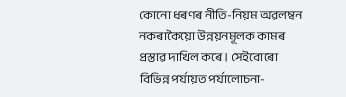কোনো ধৰণৰ নীতি-নিয়ম অৱলম্বন নকৰাকৈয়ো উন্নয়নমূলক কামৰ প্ৰস্তাৱ দাখিল কৰে। সেইবোৰো বিভিন্ন পর্যায়ত পর্যালোচনা-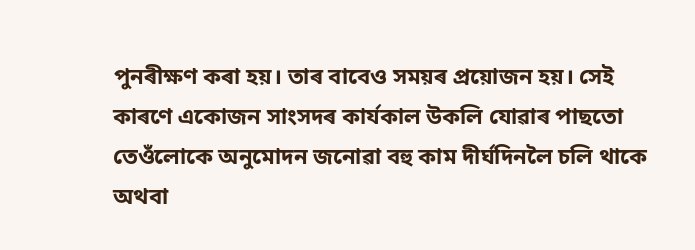পুনৰীক্ষণ কৰা হয়। তাৰ বাবেও সময়ৰ প্ৰয়োজন হয়। সেই কাৰণে একোজন সাংসদৰ কাৰ্যকাল উকলি যোৱাৰ পাছতো তেওঁলোকে অনুমোদন জনোৱা বহু কাম দীর্ঘদিনলৈ চলি থাকে অথবা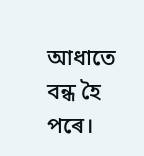আধাতে বন্ধ হৈ পৰে।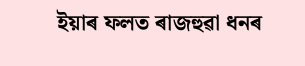ইয়াৰ ফলত ৰাজহুৱা ধনৰ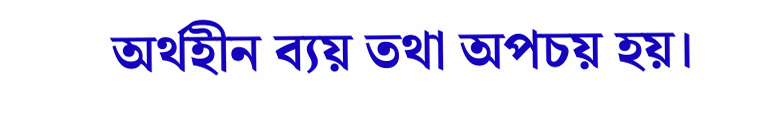অৰ্থহীন ব্যয় তথা অপচয় হয়।